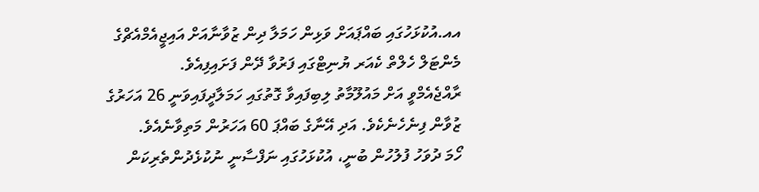އއ.އުކުޅަހުގައި ބައްޕައަށް ވަޅިން ހަމަލާ ދިން ޒުވާނާއަށް އައިޖީއެމްއެޗްގެ މެންޓަލް ހެލްތް ކެއަރ ޔުނިޓްގައި ފަރުވާ ދޭން ފަށައިފިއެވެ.
ރާއްޖެއެމްވީ އަށް މައުލޫމާތު ލިބިފައިވާ ގޮތުގައި ހަމަލާދީފައިވަނީ 26 އަހަރުގެ ޒުވާން ފިނެހެނެކެވެ. އަދި އޭނާގެ ބައްޕަ 60 އަހަރުން މަތިވާނެއެވެ.
ހޯމަ ދުވަހު ފުލުހުން ބުނީ، އުކުޅަހުގައި ނަފްސާނީ ނުކުޅެދުންތެރިކަން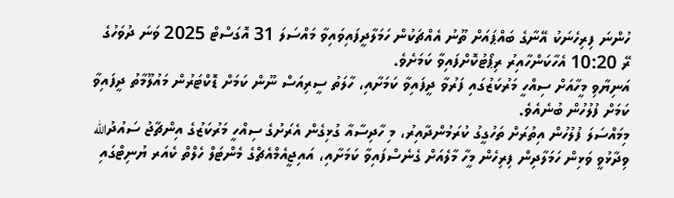ހުންނަ ފިރިހެނަކު އޭނާގެ ބައްޕައަށް ތޫނު އެއްޗަކުން ހަމަލާދީފައިވައިވާ މައްސަލަ 31 އޮގަސްޓް 2025 ވަނަ ދުވަހުގެ ރޭ 10:20 އެހާކަންހާއިރު ރިޕޯޓުކޮށްފައިވާ ކަމަށެވެ.
އަނިޔާވި މީހާއަށް ސިއްހީ މަރުކަޒުގައި ފަރުވާ ދީފައިވާ ކަމަށާއި، ހާލަތު ސީރިއަސް ނޫން ކަމަށް ޑޮކްޓަރުން މައުލޫމާތު ދީފައިވާ ކަމަށް ފުލުހުން ބުނެއެވެ.
މިމައްސަލަ ފުލުހުން އިތުރަށް ތަހުގީގު ކުރަމުންދާއިރު، މި ހާދިސާއާ ގުޅިގެން އެރަށުގެ ސިއްހީ މަރުކަޒުގެ އިންޗާޖު ސައުދުالله ވިދާޅުވީ ވަޅިން ހަމަލާދިން ފިރިހެން މީހާ މާލެއަށް ގެނެސްފައިވާ ކަމަށާއި، އައިޖީއެމްއެޗްގެ މެންޓަލް ހެލްތް ކެއަރ ޔުނިޓްގައި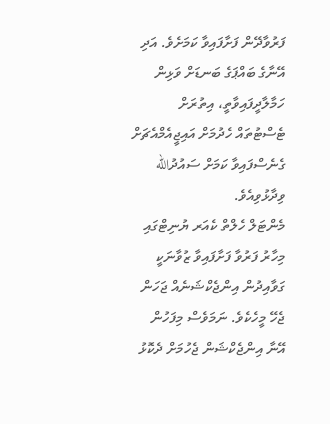ފަރުވާދޭން ފަށާފައިވާ ކަމަށެވެ. އަދި އޭނާގެ ބައްޕަގެ ބަނޑަށް ވަޅިން ހަމާލާދީފައިވާތީ، އިތުރަށް ޓެސްޓުތައް ހެދުމަށް އައިޖީއެމްއެޗަށް ގެނެސްފައިވާ ކަމަށް ސައުދުالله ވިދާޅުވިއެވެ.
މެންޓަލް ހެލްތް ކެއަރ ޔުނިޓްގައި މިހާރު ފަރުވާ ފަށާފައިވާ ޒުވާނަކީ ގަވާއިދުން އިންޖެކްޝަނެއް ޖަހަން ޖެހޭ މީހެކެވެ. ނަމަވެސް މިފަހުން އޭނާ އިންޖެކްޝަން ޖެހުމަށް ދެކޮޅު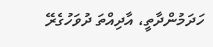ހަދަމުންދާތީ، އާދިއްތަ ދުވަހުގެރޭ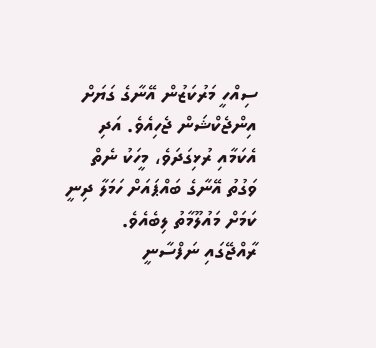ސިއްހީ މަރުކަޒުން އޭނާގެ ގަޔަށް އިންޖެކްޝަން ޖެހިއެވެ. އަދި އެކަމާއި ރުޅިގަދަވެ، މީހަކު ނެތް ވަގުތު އޭނާގެ ބައްޕައަށް ހަމަލާ ދިނީ ކަމަށް މައުލޫމާތު ލިބެއެވެ.
ރާއްޖޭގައި ނަފްސާނީ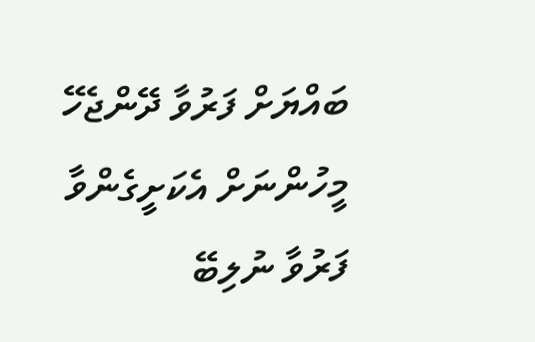ބައްޔަށް ފަރުވާ ދޭންޖެހޭ މީހުންނަށް އެކަށީގެންވާ ފަރުވާ ނުލިބޭ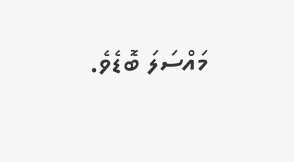މައްސަލަ ބޮޑެވެ.